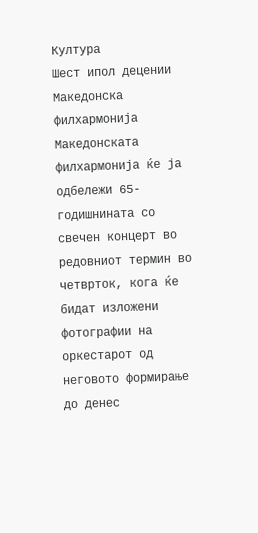Култура
Шест ипол децении Македонска филхармонија
Македонската филхармонија ќе ја одбележи 65-годишнината со свечен концерт во редовниот термин во четврток, кога ќе бидат изложени фотографии на оркестарот од неговото формирање до денес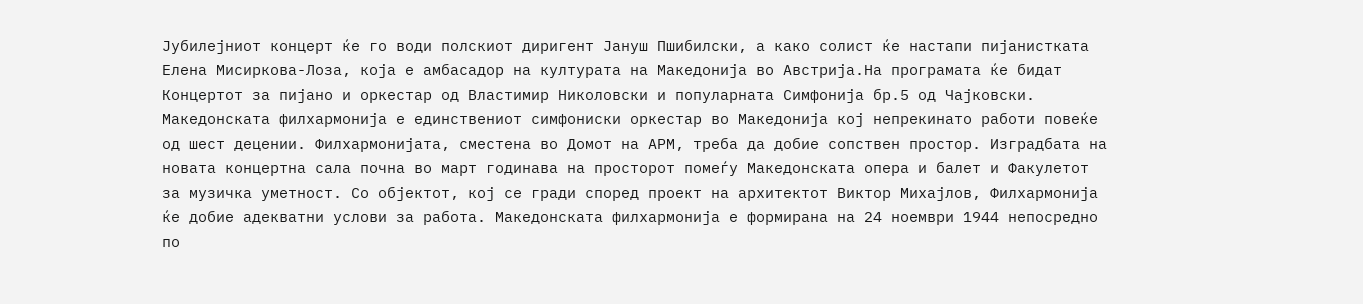Јубилејниот концерт ќе го води полскиот диригент Јануш Пшибилски, а како солист ќе настапи пијанистката Елена Мисиркова-Лоза, која е амбасадор на културата на Македонија во Австрија.На програмата ќе бидат Концертот за пијано и оркестар од Властимир Николовски и популарната Симфонија бр.5 од Чајковски. Македонската филхармонија е единствениот симфониски оркестар во Македонија кој непрекинато работи повеќе од шест децении. Филхармонијата, сместена во Домот на АРМ, треба да добие сопствен простор. Изградбата на новата концертна сала почна во март годинава на просторот помеѓу Македонската опера и балет и Факулетот за музичка уметност. Со објектот, кој се гради според проект на архитектот Виктор Михајлов, Филхармонија ќе добие адекватни услови за работа. Македонската филхармонија е формирана на 24 ноември 1944 непосредно по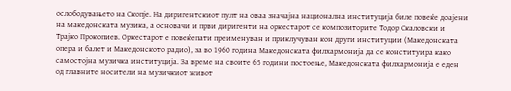ослободувањето на Скопје. На диригентскиот пулт на оваа значајна национална институција биле повеќе доајени на македонската музика, а основачи и први диригенти на оркестарот се композиторите Тодор Скаловски и Трајко Прокопиев. Оркестарот е повеќепати преименуван и приклучуван кон други институции (Македонската опера и балет и Македонското радио), за во 1960 година Македонската филхармонија да се конституира како самостојна музичка институција. За време на своите 65 години постоење, Македонската филхармонија е еден од главните носители на музичкиот живот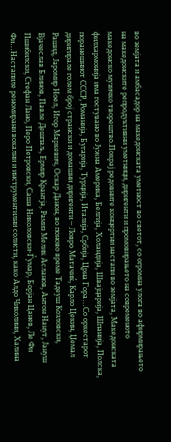во земјата и амбасадор на македонската уметност во светот, со огромна улога во афирмирањето на македонските репродуктивни уметници, диригенти и промовирањето на современото македонско музичко творештво.Покрај редовните концертни настапи во земјата, Македонската филхармонија има гостувано во Јужна Америка, Белгија, Холандија, Швајцарија, Шпанија, Полска, поранешниот СССР, Романија, Бугарија, Турција, Италија, Србија, Црна Гора…Со оркестарот диригирале голем број странски и домашни диригенти – Ловро Матачиќ, Карло Цекин, Џемал Рашид, Јаромир Ноел, Игор Маркевич, Оскар Данон, во поново време Тадеуш Козловски, Вјачеслав Блинов, Павле Дешпаљ, Ермир Крантја, Рамиз Мелик Асланов, Антон Нанут, Јануш Пшибилски, Стефан Лано, Перо Петровски, Саша Николовски-Ѓумар, Борјан Цанев, Ле Фи Фи…Настапиле реномирани вокални и инструментилни солисти, како Алдо Чиколини, Халина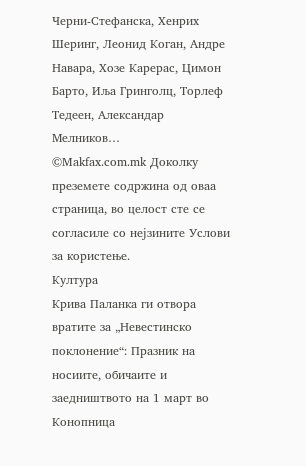Черни-Стефанска, Хенрих Шеринг, Леонид Коган, Андре Навара, Хозе Карерас, Цимон Барто, Иља Гринголц, Торлеф Тедеен, Александар Мелников…
©Makfax.com.mk Доколку преземете содржина од оваа страница, во целост сте се согласиле со нејзините Услови за користење.
Култура
Крива Паланка ги отвора вратите за „Невестинско поклонение“: Празник на носиите, обичаите и заедништвото на 1 март во Конопница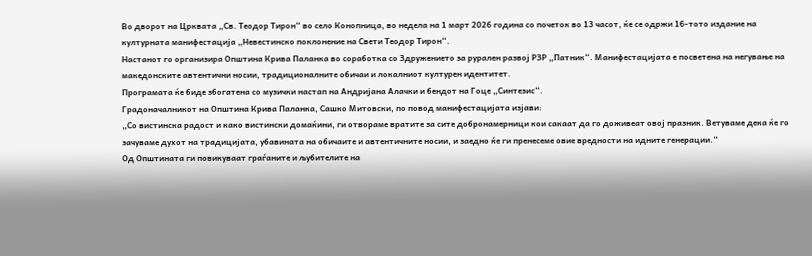Во дворот на Црквата „Св. Теодор Тирон“ во село Конопница, во недела на 1 март 2026 година со почеток во 13 часот, ќе се одржи 16-тото издание на културната манифестација „Невестинско поклонение на Свети Теодор Тирон“.
Настанот го организира Општина Крива Паланка во соработка со Здружението за рурален развој РЗР „Патник“. Манифестацијата е посветена на негување на македонските автентични носии, традиционалните обичаи и локалниот културен идентитет.
Програмата ќе биде збогатена со музички настап на Андријана Алачки и бендот на Гоце „Синтезис“.
Градоначалникот на Општина Крива Паланка, Сашко Митовски, по повод манифестацијата изјави:
„Со вистинска радост и како вистински домаќини, ги отвораме вратите за сите добронамерници кои сакаат да го доживеат овој празник. Ветуваме дека ќе го зачуваме духот на традицијата, убавината на обичаите и автентичните носии, и заедно ќе ги пренесеме овие вредности на идните генерации.“
Од Општината ги повикуваат граѓаните и љубителите на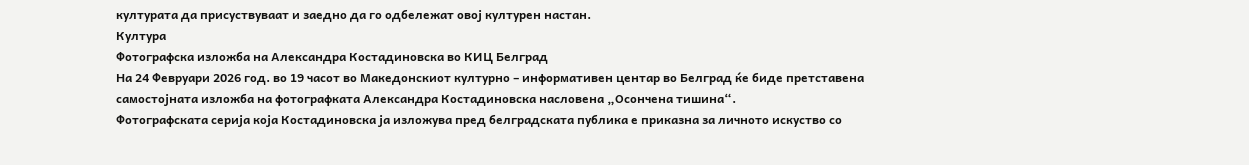културата да присуствуваат и заедно да го одбележат овој културен настан.
Култура
Фотографска изложба на Александра Костадиновска во КИЦ Белград
На 24 Февруари 2026 год. во 19 часот во Македонскиот културно – информативен центар во Белград ќе биде претставена самостојната изложба на фотографката Александра Костадиновска насловена „Осончена тишина“.
Фотографската серија која Костадиновска ја изложува пред белградската публика е приказна за личното искуство со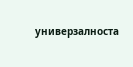универзалноста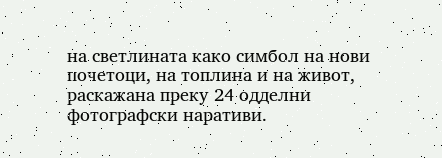на светлината како симбол на нови почетоци, на топлина и на живот, раскажана преку 24 одделни фотографски наративи.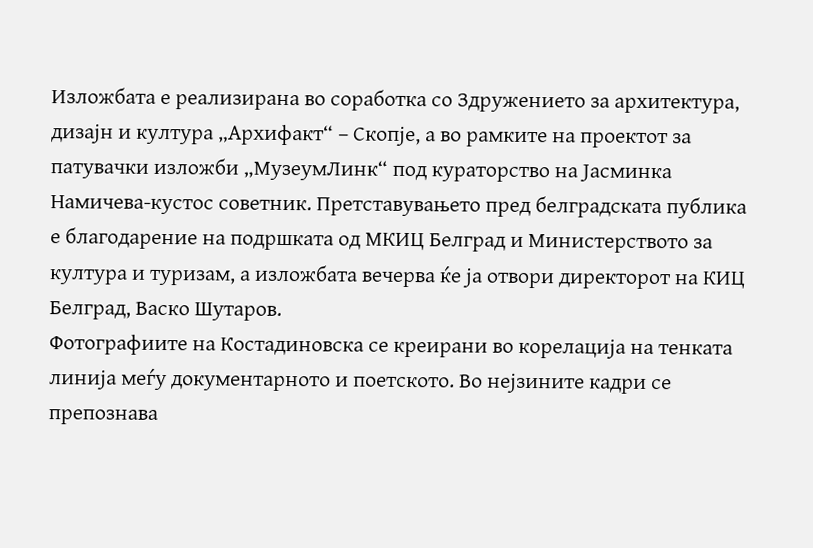Изложбата е реализирана во соработка со Здружението за архитектура, дизајн и култура „Архифакт“ – Скопје, а во рамките на проектот за патувачки изложби „МузеумЛинк“ под кураторство на Јасминка Намичева-кустос советник. Претставувањето пред белградската публика е благодарение на подршката од МКИЦ Белград и Министерството за култура и туризам, а изложбата вечерва ќе ја отвори директорот на КИЦ Белград, Васко Шутаров.
Фотографиите на Костадиновска се креирани во корелација на тенката линија меѓу документарното и поетското. Во нејзините кадри се препознава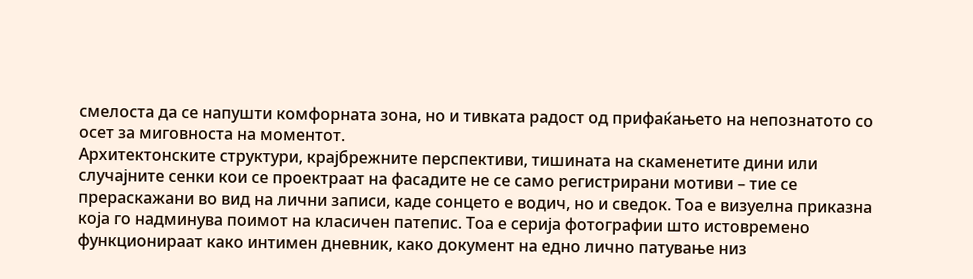смелоста да се напушти комфорната зона, но и тивката радост од прифаќањето на непознатото со осет за миговноста на моментот.
Архитектонските структури, крајбрежните перспективи, тишината на скаменетите дини или случајните сенки кои се проектраат на фасадите не се само регистрирани мотиви – тие се прераскажани во вид на лични записи, каде сонцето е водич, но и сведок. Тоа е визуелна приказна која го надминува поимот на класичен патепис. Тоа е серија фотографии што истовремено функционираат како интимен дневник, како документ на едно лично патување низ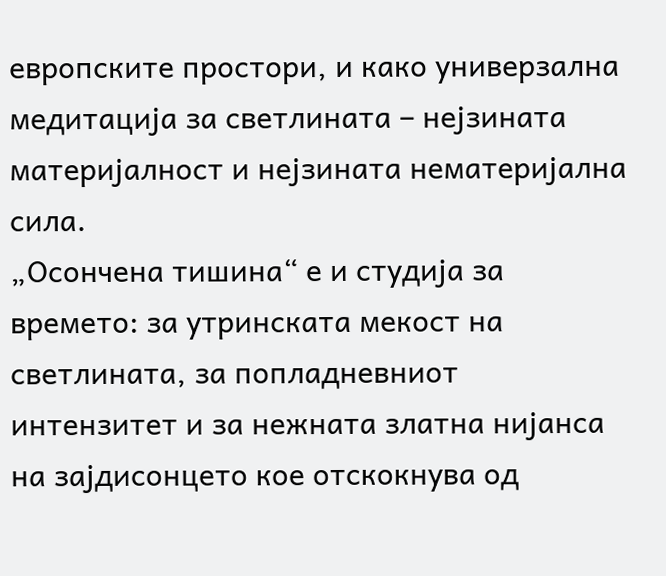европските простори, и како универзална медитација за светлината – нејзината материјалност и нејзината нематеријална сила.
„Осончена тишина“ е и студија за времето: за утринската мекост на светлината, за попладневниот интензитет и за нежната златна нијанса на зајдисонцето кое отскокнува од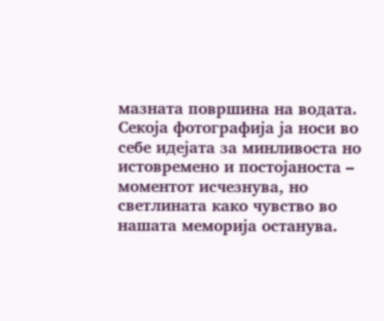мазната површина на водата. Секоја фотографија ја носи во себе идејата за минливоста но истовремено и постојаноста – моментот исчезнува, но светлината како чувство во нашата меморија останува.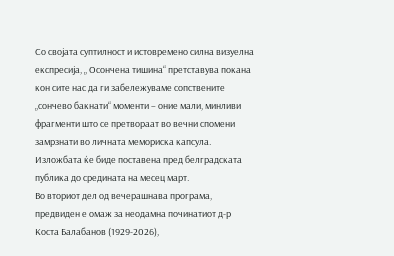Со својата суптилност и истовремено силна визуелна експресија, „ Осончена тишина“ претставува покана кон сите нас да ги забележуваме сопствените „сончево бакнати“ моменти – оние мали, минливи фрагменти што се претвораат во вечни спомени замрзнати во личната мемориска капсула.
Изложбата ќе биде поставена пред белградската публика до средината на месец март.
Во вториот дел од вечерашнава програма, предвиден е омаж за неодамна починатиот д-р Коста Балабанов (1929-2026),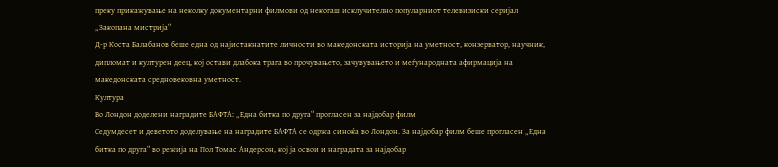преку прикажување на неколку документарни филмови од некогаш исклучително популарниот телевизиски серијал „Закопана мистрија“
Д-р Коста Балабанов беше една од најистакнатите личности во македонската историја на уметност, конзерватор, научник, дипломат и културен деец, кој остави длабока трага во прочувањето, зачувувањето и меѓународната афирмација на македонската средновековна уметност.
Култура
Во Лондон доделени наградите БАФТА: „Една битка по друга“ прогласен за најдобар филм
Седумдесет и деветото доделување на наградите БАФТА се одржа синоќа во Лондон. За најдобар филм беше прогласен „Една битка по друга“ во режија на Пол Томас Андерсон, кој ја освои и наградата за најдобар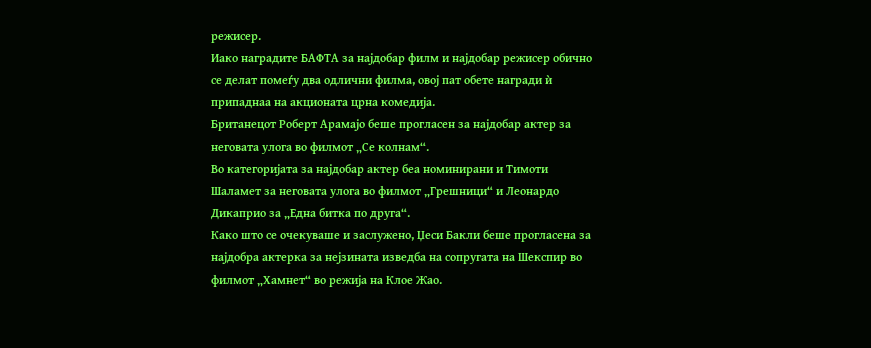режисер.
Иако наградите БАФТА за најдобар филм и најдобар режисер обично се делат помеѓу два одлични филма, овој пат обете награди ѝ припаднаа на акционата црна комедија.
Британецот Роберт Арамајо беше прогласен за најдобар актер за неговата улога во филмот „Се колнам“.
Во категоријата за најдобар актер беа номинирани и Тимоти Шаламет за неговата улога во филмот „Грешници“ и Леонардо Дикаприо за „Една битка по друга“.
Како што се очекуваше и заслужено, Џеси Бакли беше прогласена за најдобра актерка за нејзината изведба на сопругата на Шекспир во филмот „Хамнет“ во режија на Клое Жао.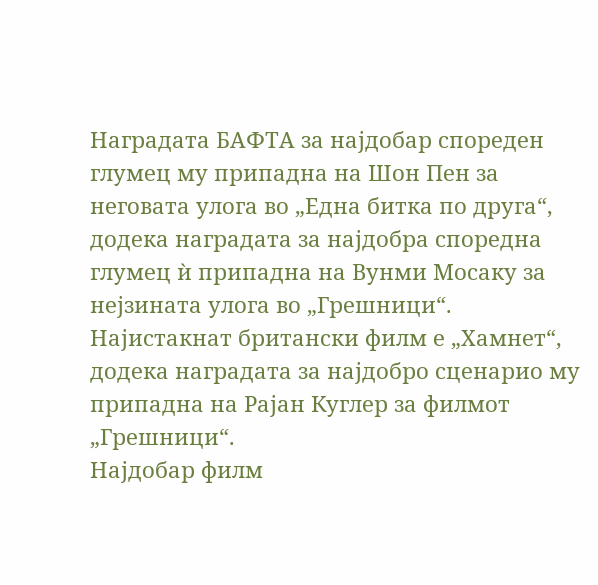Наградата БАФТА за најдобар спореден глумец му припадна на Шон Пен за неговата улога во „Една битка по друга“, додека наградата за најдобра споредна глумец ѝ припадна на Вунми Мосаку за нејзината улога во „Грешници“.
Најистакнат британски филм е „Хамнет“, додека наградата за најдобро сценарио му припадна на Рајан Куглер за филмот „Грешници“.
Најдобар филм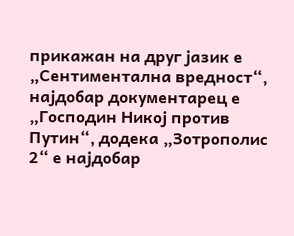прикажан на друг јазик е „Сентиментална вредност“, најдобар документарец е „Господин Никој против Путин“, додека „Зотрополис 2“ е најдобар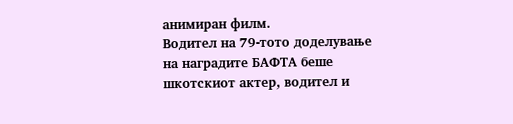анимиран филм.
Водител на 79-тото доделување на наградите БАФТА беше шкотскиот актер, водител и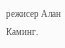режисер Алан Каминг.